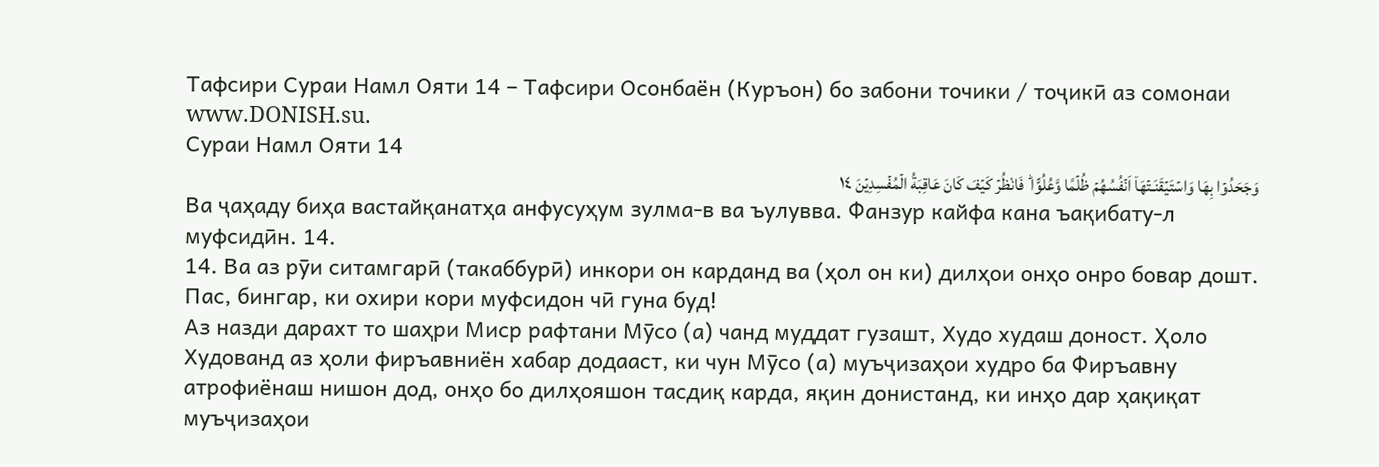Тафсири Сураи Намл Ояти 14 – Тафсири Осонбаён (Куръон) бо забони точики / тоҷикӣ аз сомонаи www.DONISH.su.
Сураи Намл Ояти 14
وَجَحَدُوۡا بِهَا وَاسۡتَيۡقَنَـتۡهَاۤ اَنۡفُسُهُمۡ ظُلۡمًا وَّعُلُوًّا ؕ فَانْظُرۡ كَيۡفَ كَانَ عَاقِبَةُ الۡمُفۡسِدِيۡنَ ١٤
Ва ҷаҳаду биҳа вастайқанатҳа анфусуҳум зулма-в ва ъулувва. Фанзур кайфа кана ъақибату-л муфсидӣн. 14.
14. Ва аз рӯи ситамгарӣ (такаббурӣ) инкори он карданд ва (ҳол он ки) дилҳои онҳо онро бовар дошт. Пас, бингар, ки охири кори муфсидон чӣ гуна буд!
Аз назди дарахт то шаҳри Миср рафтани Мӯсо (а) чанд муддат гузашт, Худо худаш доност. Ҳоло Худованд аз ҳоли фиръавниён хабар додааст, ки чун Мӯсо (а) муъҷизаҳои худро ба Фиръавну атрофиёнаш нишон дод, онҳо бо дилҳояшон тасдиқ карда, яқин донистанд, ки инҳо дар ҳақиқат муъҷизаҳои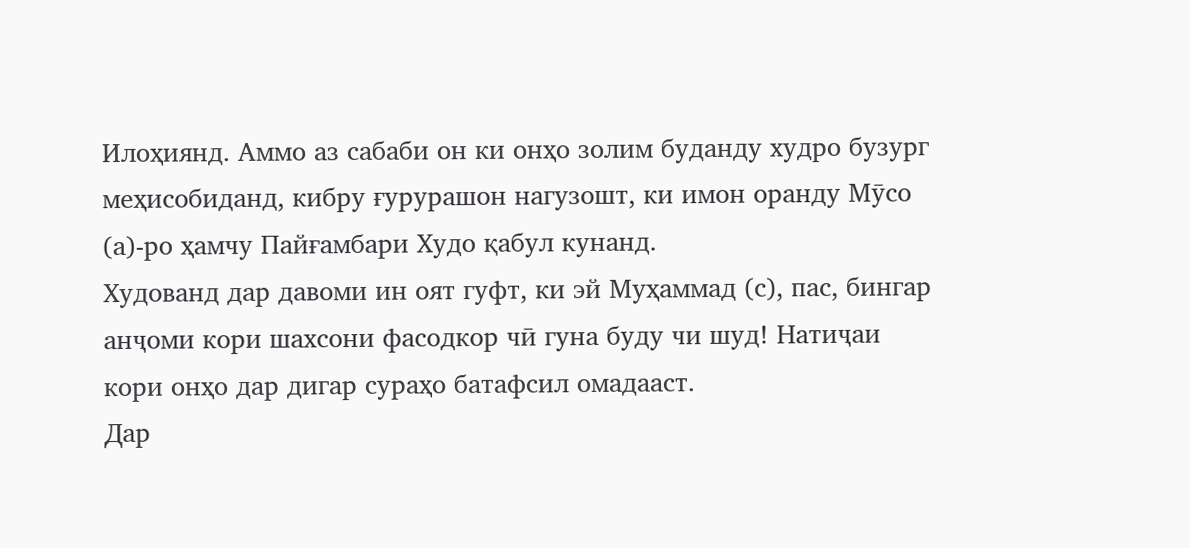Илоҳиянд. Аммо аз сабаби он ки онҳо золим буданду худро бузург меҳисобиданд, кибру ғурурашон нагузошт, ки имон оранду Мӯсо (а)-ро ҳамчу Пайғамбари Худо қабул кунанд.
Худованд дар давоми ин оят гуфт, ки эй Муҳаммад (с), пас, бингар анҷоми кори шахсони фасодкор чӣ гуна буду чи шуд! Натиҷаи кори онҳо дар дигар сураҳо батафсил омадааст.
Дар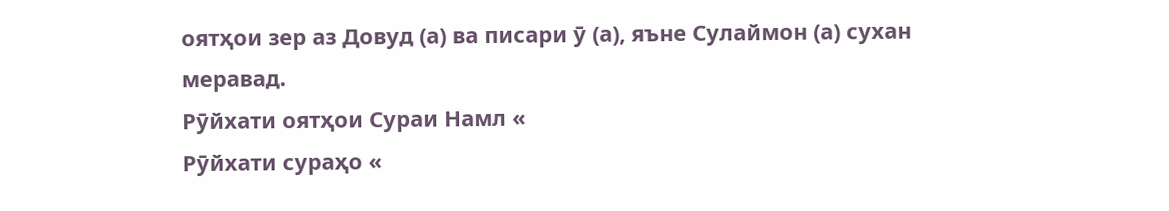оятҳои зер аз Довуд (а) ва писари ӯ (а), яъне Сулаймон (а) сухан меравад.
Рӯйхати оятҳои Сураи Намл «
Рӯйхати сураҳо «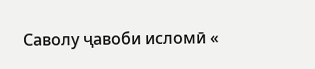Саволу ҷавоби исломӣ «